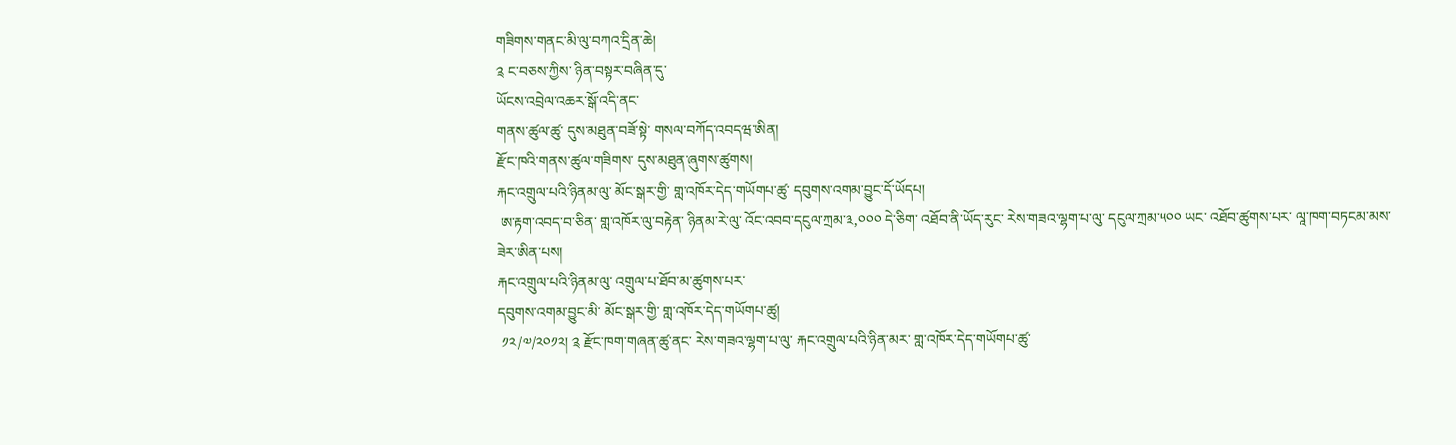གཟིགས་གནང་མི་ལུ་བཀའ་དྲིན་ཆེ།
༉ ང་བཅས་ཀྱིས་ ཉིན་བསྟར་བཞིན་དུ་
ཡོངས་འབྲེལ་འཆར་སྒོ་འདི་ནང་
གནས་ཚུལ་ཚུ་ དུས་མཐུན་བཟོ་སྟེ་ གསལ་བཀོད་འབདཝ་ཨིན།
རྫོང་ཁའི་གནས་ཚུལ་གཟིགས་ དུས་མཐུན་ཞུགས་ཚུགས།
རྐང་འགྲུལ་པའི་ཉིནམ་ལུ་ མོང་སྒར་གྱི་ གླ་འཁོར་དེད་གཡོགཔ་ཚུ་ དབུགས་འགམ་བྱུང་དོ་ཡོདཔ།
 ཨ་རྟག་འབད་བ་ཅིན་ གླ་འཁོར་ལུ་བརྟེན་ ཉིནམ་རེ་ལུ་ འོང་འབབ་དངུལ་ཀྲམ་༣,༠༠༠ དེ་ཅིག་ འཐོབ་ནི་ཡོད་རུང་ རེས་གཟའ་ལྷག་པ་ལུ་ དངུལ་ཀྲམ་༥༠༠ ཡང་ འཐོབ་ཚུགས་པར་ ལཱ་ཁག་བཏངམ་མས་ཟེར་ཨིན་པས།
རྐང་འགྲུལ་པའི་ཉིནམ་ལུ་ འགྲུལ་པ་ཐོབ་མ་ཚུགས་པར་
དབུགས་འགམ་བྱུང་མི་ མོང་སྒར་གྱི་ གླ་འཁོར་དེད་གཡོགཔ་ཚུ།
 ༡༢/༧/༢༠༡༢། ༉ རྫོང་ཁག་གཞན་ཚུ་ནང་ རེས་གཟའ་ལྷག་པ་ལུ་ རྐང་འགྲུལ་པའི་ཉིན་མར་ གླ་འཁོར་དེད་གཡོགཔ་ཚུ་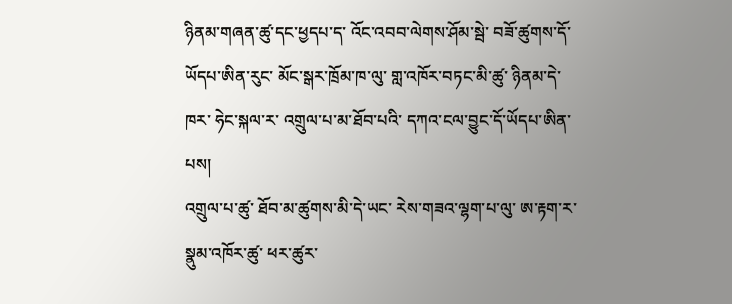ཉིནམ་གཞན་ཚུ་དང་ཕྱདཔ་ད་ འོང་འབབ་ལེགས་ཤོམ་སྦེ་ བཟོ་ཚུགས་དོ་ཡོདཔ་ཨིན་རུང་ མོང་སྒར་ཁྲོམ་ཁ་ལུ་ གླ་འཁོར་བཏང་མི་ཚུ་ ཉིནམ་དེ་ཁར་ ཧེང་སྐལ་ར་ འགྲུལ་པ་མ་ཐོབ་པའི་ དཀའ་ངལ་བྱུང་དོ་ཡོདཔ་ཨིན་པས།
འགྲུལ་པ་ཚུ་ ཐོབ་མ་ཚུགས་མི་དེ་ཡང་ རེས་གཟའ་ལྷག་པ་ལུ་ ཨ་རྟག་ར་ སྣུམ་འཁོར་ཚུ་ ཕར་ཚུར་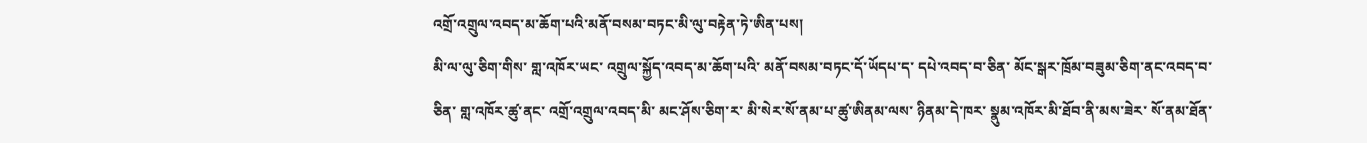འགྲོ་འགྲུལ་འབད་མ་ཆོག་པའི་མནོ་བསམ་བཏང་མི་ལུ་བརྟེན་ཏེ་ཨིན་པས།
མི་ལ་ལུ་ཅིག་གིས་ གླ་འཁོར་ཡང་ འགྲུལ་སྐྱོད་འབད་མ་ཆོག་པའི་ མནོ་བསམ་བཏང་དོ་ཡོདཔ་ད་ དཔེ་འབད་བ་ཅིན་ མོང་སྒར་ཁྲོམ་བཟུམ་ཅིག་ནང་འབད་བ་ཅིན་ གླ་འཁོར་ཚུ་ནང་ འགྲོ་འགྲུལ་འབད་མི་ མང་ཤོས་ཅིག་ར་ མི་སེར་སོ་ནམ་པ་ཚུ་ཨིནམ་ལས་ ཉིནམ་དེ་ཁར་ སྣུམ་འཁོར་མི་ཐོབ་ནི་མས་ཟེར་ སོ་ནམ་ཐོན་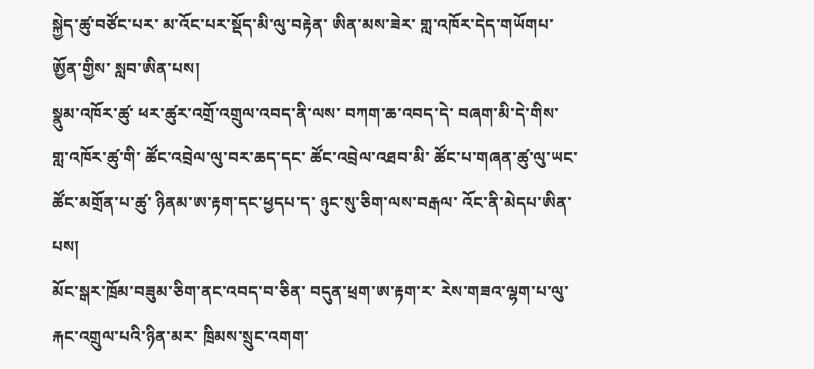སྐྱེད་ཚུ་བཙོང་པར་ མ་འོང་པར་སྡོད་མི་ལུ་བརྟེན་ ཨིན་མས་ཟེར་ གླ་འཁོར་དེད་གཡོགཔ་ ཨྱོན་གྱིས་ སླབ་ཨིན་པས།
སྣུམ་འཁོར་ཚུ་ ཕར་ཚུར་འགྲོ་འགྲུལ་འབད་ནི་ལས་ བཀག་ཆ་འབད་དེ་ བཞག་མི་དེ་གིས་ གླ་འཁོར་ཚུ་གི་ ཚོང་འབྲེལ་ལུ་བར་ཆད་དང་ ཚོང་འབྲེལ་འཐབ་མི་ ཚོང་པ་གཞན་ཚུ་ལུ་ཡང་ ཚོང་མགྲོན་པ་ཚུ་ ཉིནམ་ཨ་རྟག་དང་ཕྱདཔ་ད་ ཉུང་སུ་ཅིག་ལས་བརྒལ་ འོང་ནི་མེདཔ་ཨིན་པས།
མོང་སྒར་ཁྲོམ་བཟུམ་ཅིག་ནང་འབད་བ་ཅིན་ བདུན་ཕྲག་ཨ་རྟག་ར་ རེས་གཟའ་ལྷག་པ་ལུ་ རྐང་འགྲུལ་པའི་ཉིན་མར་ ཁྲིམས་སྲུང་འགག་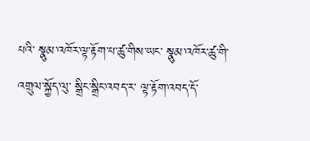པའི་ སྣུམ་འཁོར་ལྟ་རྟོག་པ་ཚུ་གིས་ཡང་ སྣུམ་འཁོར་ཚུ་གི་ འགྲུལ་སྐྱོད་ལུ་ སྒྲིང་སྒྲིང་འབད་ར་ ལྟ་རྟོག་འབད་དོ་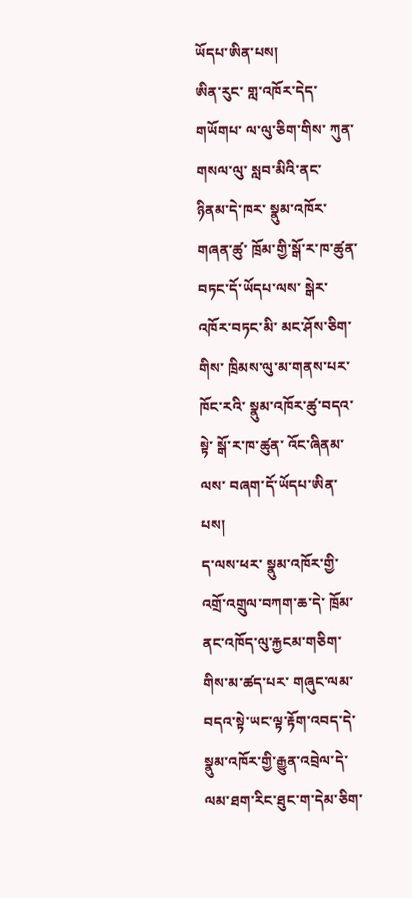ཡོདཔ་ཨིན་པས།
ཨིན་རུང་ གླ་འཁོར་དེད་གཡོགཔ་ ལ་ལུ་ཅིག་གིས་ ཀུན་གསལ་ལུ་ སླབ་མིའི་ནང་ ཉིནམ་དེ་ཁར་ སྣུམ་འཁོར་གཞན་ཚུ་ ཁྲོམ་གྱི་སྒོ་ར་ཁ་ཚུན་ བཏང་དོ་ཡོདཔ་ལས་ སྒེར་འཁོར་བཏང་མི་ མང་ཤོས་ཅིག་གིས་ ཁྲིམས་ལུ་མ་གནས་པར་ ཁོང་རའི་ སྣུམ་འཁོར་ཚུ་བདའ་སྟེ་ སྒོ་ར་ཁ་ཚུན་ འོང་ཞིནམ་ལས་ བཞག་དོ་ཡོདཔ་ཨིན་པས།
ད་ལས་ཕར་ སྣུམ་འཁོར་གྱི་ འགྲོ་འགྲུལ་བཀག་ཆ་དེ་ ཁྲོམ་ནང་འཁོད་ལུ་རྐྱངམ་གཅིག་གིས་མ་ཚད་པར་ གཞུང་ལམ་བདའ་སྟེ་ཡང་ལྟ་རྟོག་འབད་དེ་ སྣུམ་འཁོར་གྱི་རྒྱུན་འབྲེལ་དེ་ ལམ་ཐག་རིང་ཐུང་ག་དེམ་ཅིག་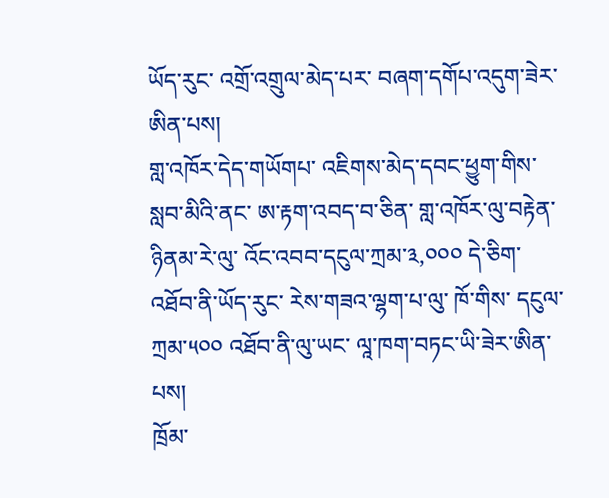ཡོད་རུང་ འགྲོ་འགྲུལ་མེད་པར་ བཞག་དགོཔ་འདུག་ཟེར་ཨིན་པས།
གླ་འཁོར་དེད་གཡོགཔ་ འཇིགས་མེད་དབང་ཕྱུག་གིས་ སླབ་མིའི་ནང་ ཨ་རྟག་འབད་བ་ཅིན་ གླ་འཁོར་ལུ་བརྟེན་ ཉིནམ་རེ་ལུ་ འོང་འབབ་དངུལ་ཀྲམ་༣,༠༠༠ དེ་ཅིག་ འཐོབ་ནི་ཡོད་རུང་ རེས་གཟའ་ལྷག་པ་ལུ་ ཁོ་གིས་ དངུལ་ཀྲམ་༥༠༠ འཐོབ་ནི་ལུ་ཡང་ ལཱ་ཁག་བཏང་ཡི་ཟེར་ཨིན་པས།
ཁྲོམ་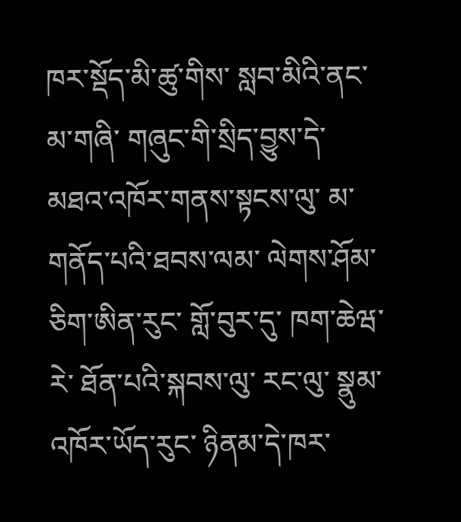ཁར་སྡོད་མི་ཚུ་གིས་ སླབ་མིའི་ནང་ མ་གཞི་ གཞུང་གི་སྲིད་བྱུས་དེ་ མཐའ་འཁོར་གནས་སྟངས་ལུ་ མ་གནོད་པའི་ཐབས་ལམ་ ལེགས་ཤོམ་ཅིག་ཨིན་རུང་ གློ་བུར་དུ་ ཁག་ཆེཝ་རེ་ ཐོན་པའི་སྐབས་ལུ་ རང་ལུ་ སྣུམ་འཁོར་ཡོད་རུང་ ཉིནམ་དེ་ཁར་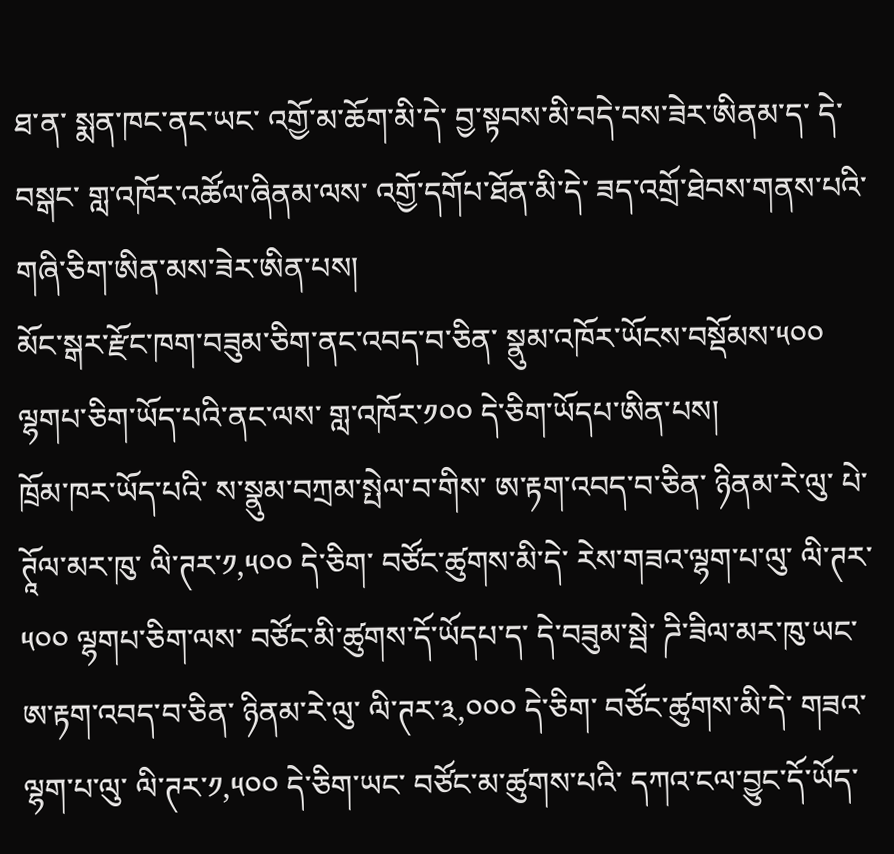ཐ་ན་ སྨན་ཁང་ནང་ཡང་ འགྱོ་མ་ཆོག་མི་དེ་ བྱ་སྟབས་མི་བདེ་བས་ཟེར་ཨིནམ་ད་ དེ་བསྒང་ གླ་འཁོར་འཚོལ་ཞིནམ་ལས་ འགྱོ་དགོཔ་ཐོན་མི་དེ་ ཟད་འགྲོ་ཐེབས་གནས་པའི་ གཞི་ཅིག་ཨིན་མས་ཟེར་ཨིན་པས།
མོང་སྒར་རྫོང་ཁག་བཟུམ་ཅིག་ནང་འབད་བ་ཅིན་ སྣུམ་འཁོར་ཡོངས་བསྡོམས་༥༠༠ ལྷགཔ་ཅིག་ཡོད་པའི་ནང་ལས་ གླ་འཁོར་༡༠༠ དེ་ཅིག་ཡོདཔ་ཨིན་པས།
ཁྲོམ་ཁར་ཡོད་པའི་ ས་སྣུམ་བཀྲམ་སྤེལ་བ་གིས་ ཨ་རྟག་འབད་བ་ཅིན་ ཉིནམ་རེ་ལུ་ པེ་ཊཱོལ་མར་ཁུ་ ལི་ཊར་༡,༥༠༠ དེ་ཅིག་ བཙོང་ཚུགས་མི་དེ་ རེས་གཟའ་ལྷག་པ་ལུ་ ལི་ཊར་༥༠༠ ལྷགཔ་ཅིག་ལས་ བཙོང་མི་ཚུགས་དོ་ཡོདཔ་ད་ དེ་བཟུམ་སྦེ་ ཌི་ཟིལ་མར་ཁུ་ཡང་ ཨ་རྟག་འབད་བ་ཅིན་ ཉིནམ་རེ་ལུ་ ལི་ཊར་༣,༠༠༠ དེ་ཅིག་ བཙོང་ཚུགས་མི་དེ་ གཟའ་ལྷག་པ་ལུ་ ལི་ཊར་༡,༥༠༠ དེ་ཅིག་ཡང་ བཙོང་མ་ཚུགས་པའི་ དཀའ་ངལ་བྱུང་དོ་ཡོད་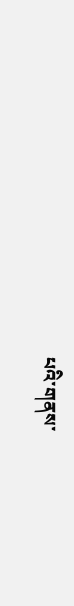པའི་གནས་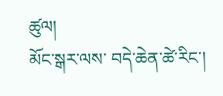ཚུལ།
མོང་སྒར་ལས་ བདེ་ཆེན་ཚེ་རིང་།